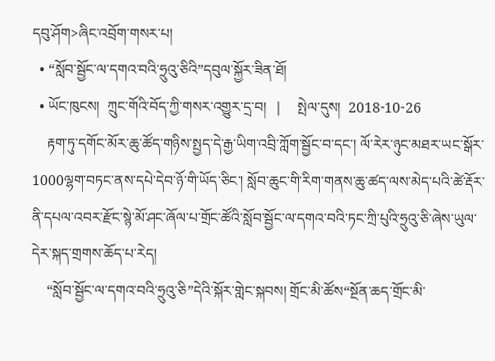དབུ་ཤོག>ཞིང་འབྲོག་གསར་པ།
  • “སློབ་སྦྱོང་ལ་དགའ་བའི་ཧྲུའུ་ཅིའི”དབུལ་སྐྱོར་ཟིན་ཐོ།
  • ཡོང་ཁུངས།  ཀྲུང་གོའི་བོད་ཀྱི་གསར་འགྱུར་དྲ་བ།   |     སྤེལ་དུས།  2018-10-26
    རྟག་ཏུ་དགོང་མོར་ཆུ་ཚོད་གཉིས་སྤྱད་དེ་རྒྱ་ཡིག་འབྲི་ཀློག་སྦྱོང་བ་དང་། ལོ་རེར་ཉུང་མཐར་ཡང་སྒོར་1000ལྷག་བཏང་ནས་དཔེ་དེབ་ཉོ་གི་ཡོད་ཅིང་། སློབ་ཆུང་གི་རིག་གནས་ཆུ་ཚད་ལས་མེད་པའི་ཚེ་རྡོར་ནི་དཔལ་འབར་རྫོང་སྙེ་མོ་ཤང་ཞོལ་པ་གྲོང་ཚོའི་སློབ་སྦྱོང་ལ་དགའ་བའི་ཏང་ཀྲི་པུའི་ཧྲུའུ་ཅི་ཞེས་ཡུལ་དེར་སྐད་གྲགས་ཆོད་པ་རེད།
    “སློབ་སྦྱོང་ལ་དགའ་བའི་ཧྲུའུ་ཅི”དེའི་སྐོར་གླེང་སྐབས། གྲོང་མི་ཚོས“སྔོན་ཆད་གྲོང་མི་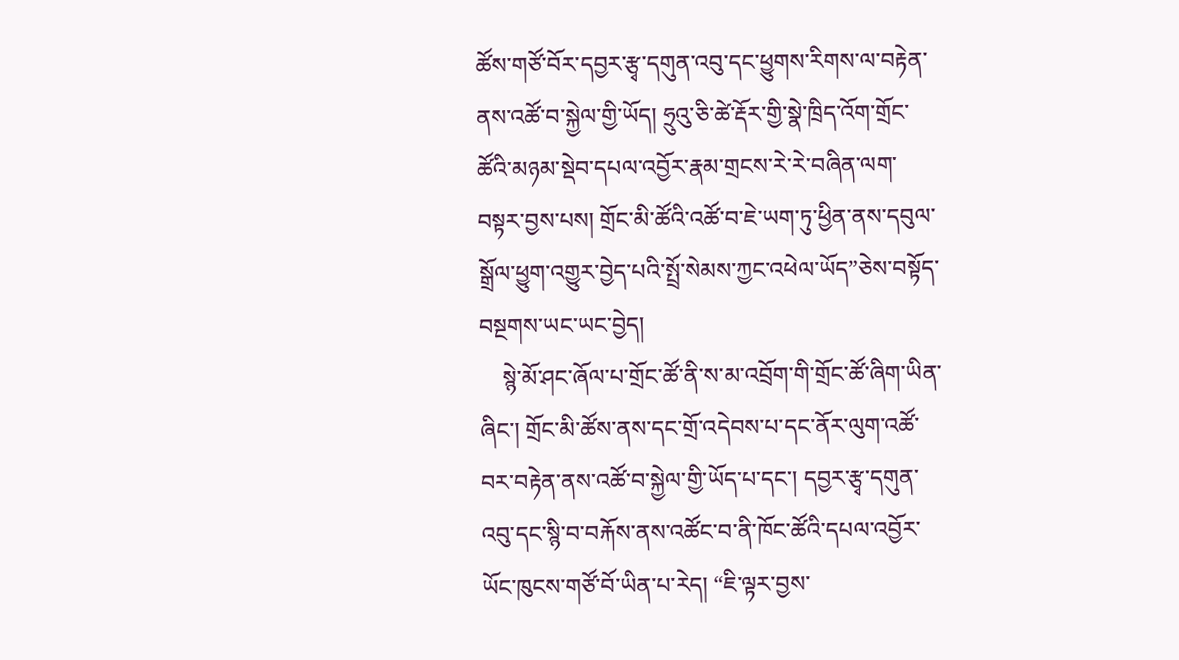ཚོས་གཙོ་བོར་དབྱར་རྩྭ་དགུན་འབུ་དང་ཕྱུགས་རིགས་ལ་བརྟེན་ནས་འཚོ་བ་སྐྱེལ་གྱི་ཡོད། ཧྲུའུ་ཅི་ཚེ་རྡོར་གྱི་སྣེ་ཁྲིད་འོག་གྲོང་ཚོའི་མཉམ་སྡེབ་དཔལ་འབྱོར་རྣམ་གྲངས་རེ་རེ་བཞིན་ལག་བསྟར་བྱས་པས། གྲོང་མི་ཚོའི་འཚོ་བ་ཇེ་ཡག་ཏུ་ཕྱིན་ནས་དབུལ་སྒྲོལ་ཕྱུག་འགྱུར་བྱེད་པའི་སྤྲོ་སེམས་ཀྱང་འཕེལ་ཡོད”ཅེས་བསྟོད་བསྔགས་ཡང་ཡང་བྱེད།
    སྙེ་མོ་ཤང་ཞོལ་པ་གྲོང་ཚོ་ནི་ས་མ་འབྲོག་གི་གྲོང་ཚོ་ཞིག་ཡིན་ཞིང་། གྲོང་མི་ཚོས་ནས་དང་གྲོ་འདེབས་པ་དང་ནོར་ལུག་འཚོ་བར་བརྟེན་ནས་འཚོ་བ་སྐྱེལ་གྱི་ཡོད་པ་དང་། དབྱར་རྩྭ་དགུན་འབུ་དང་སྙི་བ་བརྐོས་ནས་འཚོང་བ་ནི་ཁོང་ཚོའི་དཔལ་འབྱོར་ཡོང་ཁུངས་གཙོ་བོ་ཡིན་པ་རེད། “ཇི་ལྟར་བྱས་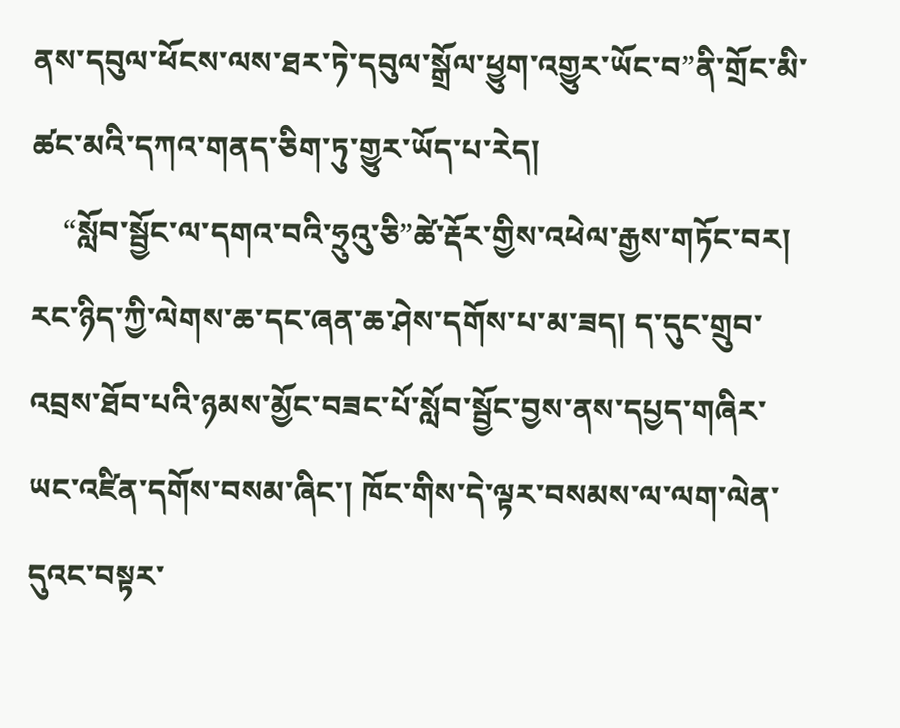ནས་དབུལ་ཕོངས་ལས་ཐར་ཏེ་དབུལ་སྒྲོལ་ཕྱུག་འགྱུར་ཡོང་བ”ནི་གྲོང་མི་ཚང་མའི་དཀའ་གནད་ཅིག་ཏུ་གྱུར་ཡོད་པ་རེད།
    “སློབ་སྦྱོང་ལ་དགའ་བའི་ཧྲུའུ་ཅི”ཚེ་རྡོར་གྱིས་འཕེལ་རྒྱས་གཏོང་བར། རང་ཉིད་ཀྱི་ལེགས་ཆ་དང་ཞན་ཆ་ཤེས་དགོས་པ་མ་ཟད། ད་དུང་གྲུབ་འབྲས་ཐོབ་པའི་ཉམས་མྱོང་བཟང་པོ་སློབ་སྦྱོང་བྱས་ནས་དཔྱད་གཞིར་ཡང་འཛིན་དགོས་བསམ་ཞིང་། ཁོང་གིས་དེ་ལྟར་བསམས་ལ་ལག་ལེན་དུའང་བསྟར་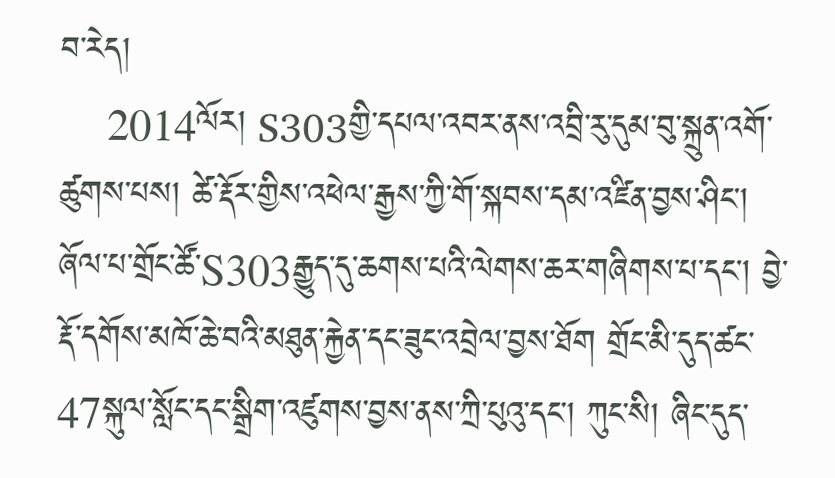བ་རེད།
    2014ལོར། S303གྱི་དཔལ་འབར་ནས་འབྲི་རུ་དུམ་བུ་སྐྲུན་འགོ་ཚུགས་པས། ཚེ་རྡོར་གྱིས་འཕེལ་རྒྱས་ཀྱི་གོ་སྐབས་དམ་འཛིན་བྱས་ཤིང་། ཞོལ་པ་གྲོང་ཚོ་S303རྒྱུད་དུ་ཆགས་པའི་ལེགས་ཆར་གཞིགས་པ་དང་། བྱེ་རྡོ་དགོས་མཁོ་ཆེ་བའི་མཐུན་རྐྱེན་དང་ཟུང་འབྲེལ་བྱས་ཐོག གྲོང་མི་དུད་ཚང་47སྐུལ་སློང་དང་སྒྲིག་འཛུགས་བྱས་ནས་ཀྲི་པུའུ་དང་། ཀུང་སི། ཞིང་དུད་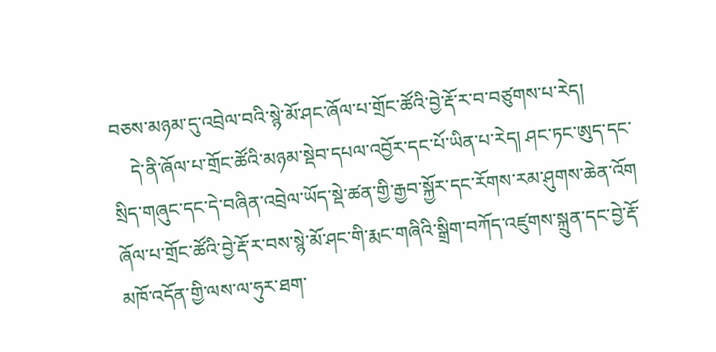བཅས་མཉམ་དུ་འབྲེལ་བའི་སྙེ་མོ་ཤང་ཞོལ་པ་གྲོང་ཚོའི་བྱེ་རྡོ་ར་བ་བཙུགས་པ་རེད།
    དེ་ནི་ཞོལ་པ་གྲོང་ཚོའི་མཉམ་སྡེབ་དཔལ་འབྱོར་དང་པོ་ཡིན་པ་རེད། ཤང་ཏང་ཨུད་དང་སྲིད་གཞུང་དང་དེ་བཞིན་འབྲེལ་ཡོད་སྡེ་ཚན་གྱི་རྒྱབ་སྐྱོར་དང་རོགས་རམ་ཤུགས་ཆེན་འོག ཞོལ་པ་གྲོང་ཚོའི་བྱེ་རྡོ་ར་བས་སྙེ་མོ་ཤང་གི་རྨང་གཞིའི་སྒྲིག་བཀོད་འཛུགས་སྐྲུན་དང་བྱེ་རྡོ་མཁོ་འདོན་གྱི་ལས་ལ་ཧུར་ཐག་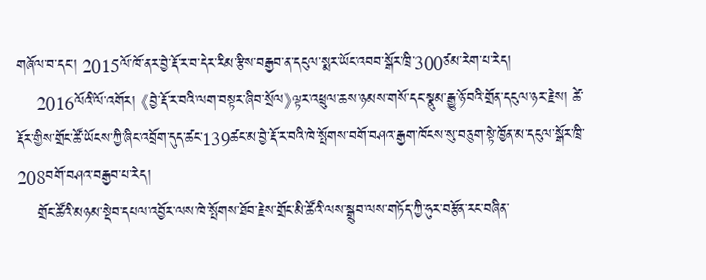གཞོལ་བ་དང་། 2015ལོ་ཁོ་ནར་བྱེ་རྡོ་ར་བ་དེར་རིམ་རྩིས་བརྒྱབ་ན་དངུལ་སྨར་ཡོང་འབབ་སྒོར་ཁྲི་300ཙམ་རེག་པ་རེད།
    2016ལོའི་ལོ་འགོར། 《བྱེ་རྡོ་ར་བའི་ལག་བསྟར་ཞིབ་སྲོལ》ལྟར་འཕྲུལ་ཆས་ཉམས་གསོ་དང་སྣུམ་རྒྱུ་ཉོ་བའི་གྲོན་དངུལ་ཉར་རྗེས། ཚེ་རྡོར་གྱིས་གྲོང་ཚོ་ཡོངས་ཀྱི་ཞིང་འབྲོག་དུད་ཚང་139ཚང་མ་བྱེ་རྡོ་ར་བའི་ཁེ་སྤོགས་བགོ་བཤའ་རྒྱག་ཁོངས་སུ་བཅུག་སྟེ་ཁྱོན་མ་དངུལ་སྒོར་ཁྲི་208བགོ་བཤའ་བརྒྱབ་པ་རེད།
    གྲོང་ཚོའི་མཉམ་སྡེབ་དཔལ་འབྱོར་ལས་ཁེ་སྤོགས་ཐོབ་རྗེས་གྲོང་མི་ཚོའི་ལས་སྒྲུབ་ལས་གཏོད་ཀྱི་ཧུར་བརྩོན་རང་བཞིན་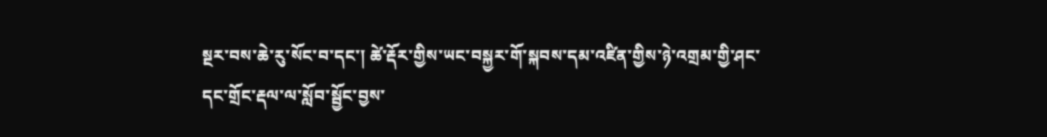སྔར་བས་ཆེ་རུ་སོང་བ་དང་། ཚེ་རྡོར་གྱིས་ཡང་བསྐྱར་གོ་སྐབས་དམ་འཛིན་གྱིས་ཉེ་འགྲམ་གྱི་ཤང་དང་གྲོང་རྡལ་ལ་སློབ་སྦྱོང་བྱས་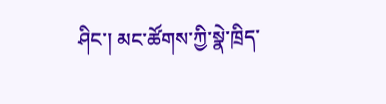ཤིང་། མང་ཚོགས་ཀྱི་སྣེ་ཁྲིད་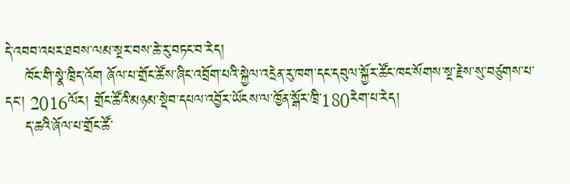དེ་འབབ་འཕར་ཐབས་ལམ་སྔར་བས་ཆེ་རུ་བཏང་བ་རེད།
    ཁོང་གི་སྣེ་ཁྲིད་འོག ཞོལ་པ་གྲོང་ཚོས་ཞིང་འབྲོག་པའི་སྐྱེལ་འདྲེན་རུ་ཁག་དང་དབུལ་སྐྱོར་ཚོང་ཁང་སོགས་སྔ་རྗེས་སུ་བཙུགས་པ་དང་། 2016ལོར། གྲོང་ཚོའི་མཉམ་སྡེབ་དཔལ་འབྱོར་ཡོངས་ལ་ཁྱོན་སྒོར་ཁྲི་180རེག་པ་རེད།
    ད་ཆའི་ཞོལ་པ་གྲོང་ཚོ་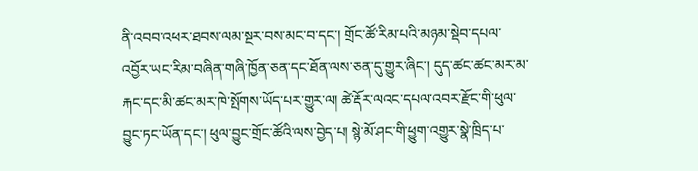ནི་འབབ་འཕར་ཐབས་ལམ་སྔར་བས་མང་བ་དང་། གྲོང་ཚོ་རིམ་པའི་མཉམ་སྡེབ་དཔལ་འབྱོར་ཡང་རིམ་བཞིན་གཞི་ཁྱོན་ཅན་དང་ཐོན་ལས་ཅན་དུ་གྱུར་ཞིང་། དུད་ཚང་ཚང་མར་མ་རྐང་དང་མི་ཚང་མར་ཁེ་སྤོགས་ཡོད་པར་གྱུར་ལ། ཚེ་རྡོར་ལའང་དཔལ་འབར་རྫོང་གི་ཕུལ་བྱུང་ཏང་ཡོན་དང་། ཕུལ་བྱུང་གྲོང་ཚོའི་ལས་བྱེད་པ། སྙེ་མོ་ཤང་གི་ཕྱུག་འགྱུར་སྣེ་ཁྲིད་པ་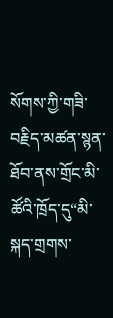སོགས་ཀྱི་གཟི་བརྗིད་མཚན་སྙན་ཐོབ་ནས་གྲོང་མི་ཚོའི་ཁྲོད་དུ“མི་སྐད་གྲགས་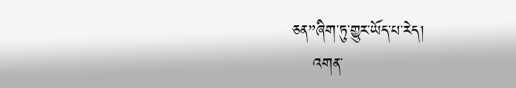ཅན”ཞིག་ཏུ་གྱུར་ཡོད་པ་རེད།
    འགན་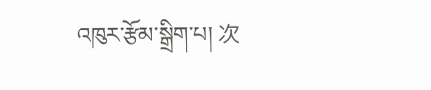འཁུར་རྩོམ་སྒྲིག་པ། 次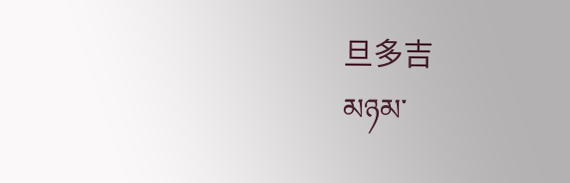旦多吉
མཉམ་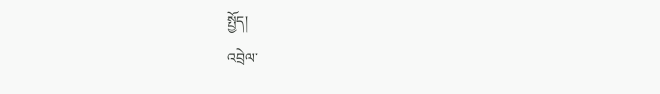སྤྱོད།
འབྲེལ་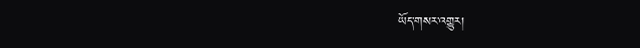ཡོད་གསར་འགྱུར།